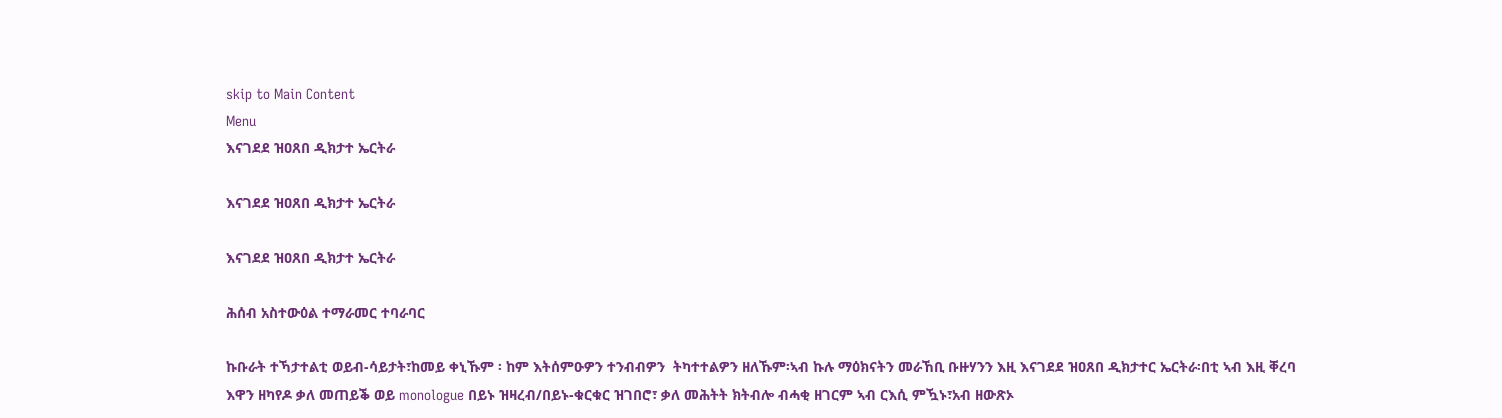skip to Main Content
Menu
እናገደደ ዝዐጸበ ዲክታተ ኤርትራ

እናገደደ ዝዐጸበ ዲክታተ ኤርትራ

እናገደደ ዝዐጸበ ዲክታተ ኤርትራ

ሕሰብ አስተውዕል ተማራመር ተባራባር

ኩቡራት ተኻታተልቲ ወይብ-ሳይታት፣ከመይ ቀኒኹም ፡ ከም እትሰምዑዎን ተንብብዎን  ትካተተልዎን ዘለኹም፡ኣብ ኩሉ ማዕክናትን መራኸቢ ቡዙሃንን እዚ እናገደደ ዝዐጸበ ዲክታተር ኤርትራ፡በቲ ኣብ እዚ ቐረባ እዋን ዘካየዶ ቃለ መጠይቕ ወይ monologue በይኑ ዝዛረብ/በይኑ-ቁርቁር ዝገበሮ፣ ቃለ መሕትት ክትብሎ ብሓቂ ዘገርም ኣብ ርእሲ ምዃኑ፣አብ ዘውጽኦ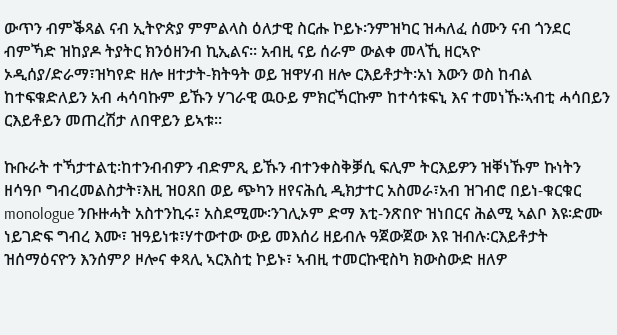ውጥን ብምቕጻል ናብ ኢትዮጵያ ምምልላስ ዕለታዊ ስርሑ ኮይኑ፡ንምዝካር ዝሓለፈ ሰሙን ናብ ጎንደር ብምኻድ ዝከያዶ ትያትር ክንዕዘንብ ኪኢልና፡፡ አብዚ ናይ ሰራም ውልቀ መላኺ ዘርኣዮ ኦዲሰያ/ድራማ፣ዝካየድ ዘሎ ዘተታት-ክትዓት ወይ ዝዋሃብ ዘሎ ርእይቶታት፡አነ እውን ወስ ከብል ከተፍቁድለይን አብ ሓሳባኩም ይኹን ሃገራዊ ዉዑይ ምክርኻርኩም ከተሳቱፍኒ እና ተመነኹ፡ኣብቲ ሓሳበይን ርእይቶይን መጠረሽታ ለበዋይን ይኣቱ፡፡

ኩቡራት ተኻታተልቲ፡ከተንብብዎን ብድምጺ ይኹን ብተንቀስቅቓሲ ፍሊም ትርእይዎን ዝቐነኹም ኩነትን ዘሳዓቦ ግብረመልስታት፣እዚ ዝዐጸበ ወይ ጭካን ዘየናሕሲ ዲክታተር አስመራ፣አብ ዝገብሮ በይነ-ቁርቁር monologue ንቡዙሓት አስተንኪሩ፣ አስደሚሙ፡ንገሊኦም ድማ እቲ-ንጽበዮ ዝነበርና ሕልሚ ኣልቦ እዩ፡ድሙ ነይገድፍ ግብረ እሙ፣ ዝዓይነቱ፣ሃተውተው ውይ መእሰሪ ዘይብሉ ዓጀውጀው እዩ ዝብሉ፡ርእይቶታት ዝሰማዕናዮን እንሰምዖ ዞሎና ቀጻሊ ኣርእስቲ ኮይኑ፣ ኣብዚ ተመርኩዊስካ ክውስውድ ዘለዎ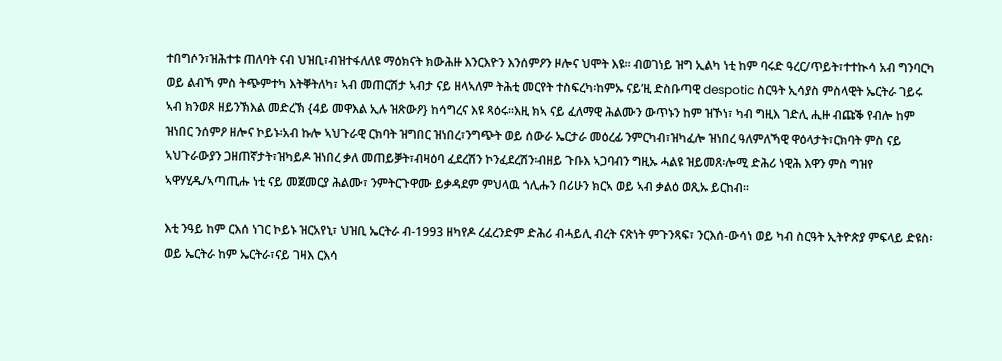ተበግሶን፣ዝሕተቱ ጠለባት ናብ ህዝቢ፣ብዝተፋለለዩ ማዕክናት ክውሕዙ እንርእዮን እንሰምዖን ዞሎና ህሞት እዩ፡፡ ብወገነይ ዝግ ኢልካ ነቲ ከም ባሩድ ዓረር/ጥይት፣ተተኲሳ አብ ግንባርካ ወይ ልብኻ ምስ ትጭምተካ እትቐትለካ፣ ኣብ መጠርሽታ ኣብታ ናይ ዘላኣለም ትሕቲ መርየት ተስፍረካ፡ከምኡ ናይ’ዚ ድስቡጣዊ despotic ስርዓት ኢሳያስ ምስላዊት ኤርትራ ገይሩ ኣብ ክንወጾ ዘይንኽእል መድረኽ {4ይ መዋእል ኢሉ ዝጽውዖ} ከሳግረና እዩ ጻዕሩ፡፡እዚ ክኣ ናይ ፈለማዊ ሕልሙን ውጥኑን ከም ዝኾነ፣ ካብ ግዚእ ገድሊ ሒዙ ብጩቕ የብሎ ከም ዝነበር ንሰምዖ ዘሎና ኮይኑ፡አብ ኩሎ ኣህጉራዊ ርክባት ዝግበር ዝነበረ፣ንግጭት ወይ ሰውራ ኤርታራ መዕረፊ ንምርካብ፣ዝካፈሎ ዝነበረ ዓለምለኻዊ ዋዕላታት፣ርክባት ምስ ናይ ኣህጉራውያን ጋዘጠኛታት፣ዝካይዶ ዝነበረ ቃለ መጠይቓት፣ብዛዕባ ፈደረሽን ኮንፈደረሽን፡ብዘይ ጉቡእ ኣጋባብን ግዚኡ ሓልዩ ዝይመጸ፡ሎሚ ድሕሪ ነዊሕ እዋን ምስ ግዝየ ኣዋሃሂዱ/ኣጣጢሑ ነቲ ናይ መጀመርያ ሕልሙ፣ ንምትርጉዋሙ ይቃዳደም ምህላዉ ጎሊሑን በሪሁን ክርኣ ወይ ኣብ ቃልዕ ወጺኡ ይርከብ፡፡

እቲ ንዓይ ከም ርእሰ ነገር ኮይኑ ዝርአየኒ፣ ህዝቢ ኤርትራ ብ-1993 ዘካየዶ ረፈረንድም ድሕሪ ብሓይሊ ብረት ናጽነት ምጉንጻፍ፣ ንርእሰ-ውሳነ ወይ ካብ ስርዓት ኢትዮጵያ ምፍላይ ድዩስ፡ ወይ ኤርትራ ከም ኤርትራ፣ናይ ገዛእ ርእሳ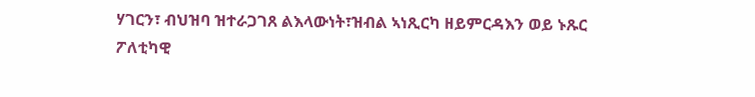ሃገርን፣ ብህዝባ ዝተራጋገጸ ልእላውነት፣ዝብል ኣነጺርካ ዘይምርዳእን ወይ ኑጹር ፖለቲካዊ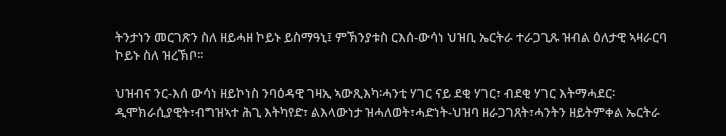ትንታነን መርገጽን ስለ ዘይሓዘ ኮይኑ ይስማዓኒ፤ ምኽንያቱስ ርእሰ-ውሳነ ህዝቢ ኤርትራ ተራጋጊጹ ዝብል ዕለታዊ ኣዛራርባ ኮይኑ ስለ ዝረኽቦ፡፡

ህዝብና ንር-እሰ ውሳነ ዘይኮነስ ንባዕዳዊ ገዛኢ ኣውጺእካ፡ሓንቲ ሃገር ናይ ደቂ ሃገር፣ ብደቂ ሃገር እትማሓደር፡ ዲሞክራሲያዊት፣ብግዝኣተ ሕጊ እትካየድ፣ ልእላውነታ ዝሓለወት፣ሓድነት-ህዝባ ዘራጋገጸት፣ሓንትን ዘይትምቀል ኤርትራ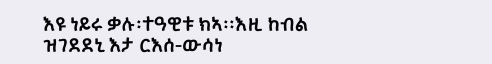እዩ ነይሩ ቃሉ፡ተዓዊቱ ክኣ፡፡እዚ ከብል ዝገደደኒ እታ ርእሰ-ውሳነ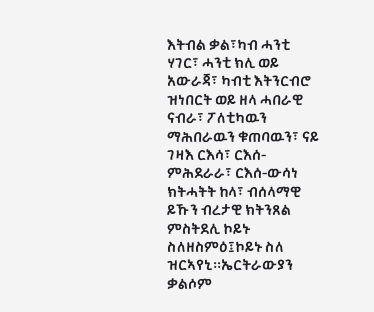እትብል ቃል፣ካብ ሓንቲ ሃገር፣ ሓንቲ ክሊ ወይ አውራጃ፣ ካብቲ እትንርብሮ ዝነበርት ወይ ዘላ ሓበራዊ ናብራ፣ ፖለቲካዉን ማሕበራዉን ቁጠባዉን፣ ናይ ገዛእ ርእሳ፣ ርእሰ-ምሕደራራ፣ ርእሰ-ውሳነ ክትሓትት ከላ፣ ብሰላማዊ ይኹን ብረታዊ ክትንጸል ምስትደሊ ኮይኑ ስለዘስምዕ፤ኮይኑ ስለ ዝርኣየኒ፡፡ኤርትራውያን ቃልሶም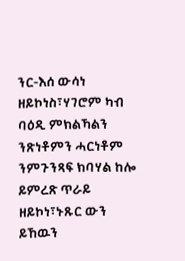ንር-እሰ ውሳነ ዘይኮነስ፣ሃገሮም ካብ ባዕዲ ምክልኻልን ንጽነቶምን ሓርነቶም ንምጉንጻፍ ክባሃል ከሎ ይምረጽ ጥራይ ዘይኮነ፣ኑጹር ውን ይኸዉን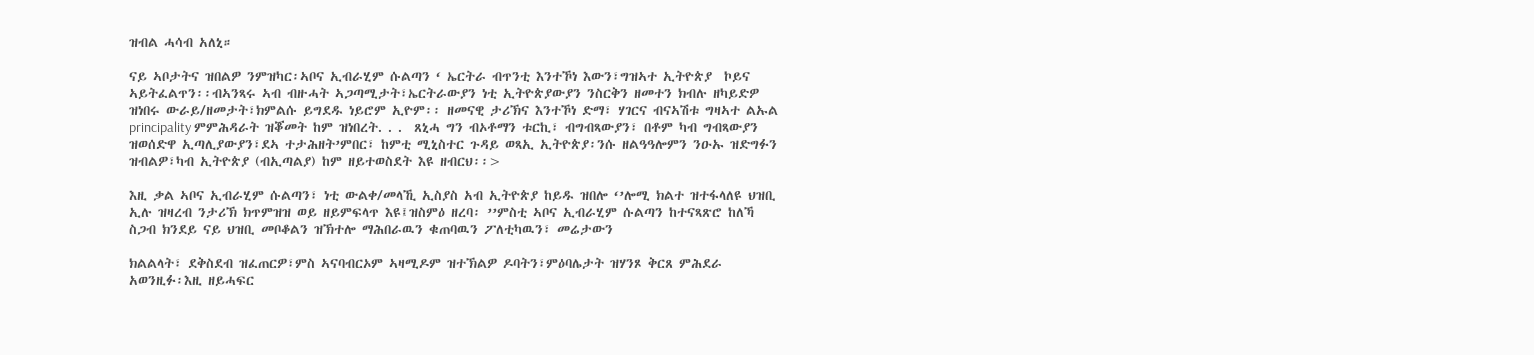ዝብል ሓሳብ አለኒ።

ናይ ኣቦታትና ዝበልዎ ንምዝካር፡ኣቦና ኢብራሂም ሱልጣን ‘ ኤርትራ ብጥንቲ እንተኾነ እውን፣ግዝኣተ ኢትዮጵያ  ኮይና ኣይትፈልጥን፡፡ብኣንጻሩ ኣብ ብዙሓት ኣጋጣሚታት፣ኤርትራውያን ነቲ ኢትዮጵያውያን ንስርቅን ዘመተን ክብሉ ዘካይድዎ ዝነበሩ ውራይ/ዘመታት፣ክምልሱ ይግደዱ ነይሮም ኢዮም፡፡ ዘመናዊ ታሪኽና እንተኾነ ድማ፣ ሃገርና ብናኣሽቱ ግዛኣተ ልኡል principality ምምሕዳራት ዝቖመት ከም ዝነበረት. . .  ጸኒሓ ግን ብኦቶማን ቱርኪ፣ ብግብጻውያን፣ በቶም ካብ ግብጻውያን ዝወሰድዋ ኢጣሊያውያን፣ደኣ ተታሕዘት’ምበር፣ ከምቲ ሚኒስተር ጉዳይ ወጻኢ ኢትዮጵያ፡ንሱ ዘልዓዓሎምን ንዑኡ ዝድግፉን ዝብልዎ፣ካብ ኢትዮጵያ (ብኢጣልያ) ከም ዘይተወስደት እዩ ዘብርህ፡፡>

እዚ ቃል ኣቦና ኢብራሂም ሱልጣን፣ ነቲ ውልቀ/መላኺ ኢስያስ አብ ኢትዮጵያ ከይዱ ዝበሎ ‘’ሎሚ ክልተ ዝተፋላለዩ ህዝቢ ኢሉ ዝዛረብ ንታሪኽ ክጥምዝዝ ወይ ዘይምፍላጥ እዩ፤ዝስምዕ ዘረባ፡ ’’ምስቲ ኣቦና ኢብራሂም ሱልጣን ከተናጻጽሮ ከለኻ ስጋብ ክንደይ ናይ ህዝቢ መቦቆልን ዝኽተሎ ማሕበራዉን ቁጠባዉን ፖለቲካዉን፣ መሬታውን

ክልልላት፣ ደቅስደብ ዝፈጠርዎ፣ምስ ኣናባብርኦም ኣዛሚዶም ዝተኽልዎ ዶባትን፣ምዕባሌታት ዝሃንጾ ቅርጸ ምሕደራ አወንዚፉ፡እዚ ዘይሓፍር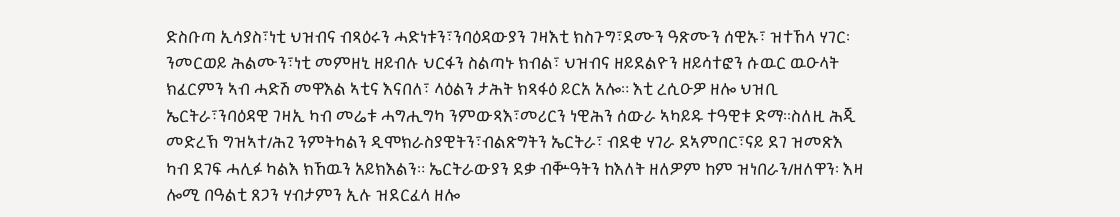ድስቡጣ ኢሳያስ፣ነቲ ህዝብና ብጻዕሩን ሓድነቱን፣ንባዕዳውያን ገዛእቲ ክስጉግ፣ደሙን ዓጽሙን ሰዊኡ፣ ዝተኸላ ሃገር፡ንመርወይ ሕልሙን፣ነቲ መምዘኒ ዘይብሉ ህርፋን ስልጣኑ ክብል፣ ህዝብና ዘይደልዮን ዘይሳተፎን ሱዉር ዉዑላት ክፈርምን ኣብ ሓድሽ መዋእል ኣቲና እናበለ፣ ላዕልን ታሕት ክጻፋዕ ይርአ አሎ። እቲ ረሲዑዎ ዘሎ ህዝቢ ኤርትራ፣ንባዕዳዊ ገዛኢ ካብ መሬቱ ሓግሒግካ ንምውጻእ፣መሪርን ነዊሕን ሰውራ ኣካይዱ ተዓዊቱ ድማ፡፡ስለዚ ሕጂ መድረኽ ግዝኣተ/ሕጊ ንምትካልን ዲሞክራስያዊትን፣ብልጽግትን ኤርትራ፣ ብደቂ ሃገራ ደኣምበር፣ናይ ደገ ዝመጽእ ካብ ደገፍ ሓሊፉ ካልእ ክኸዉን አይክእልን። ኤርትራውያን ደቃ ብቝዓትን ከእለት ዘለዎም ከም ዝነበራን/ዘለዋን፡ እዛ ሎሚ በዓልቲ ጸጋን ሃብታምን ኢሉ ዝደርፈላ ዘሎ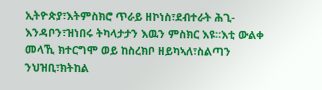ኢትዮጵያ፣እትምስክሮ ጥራይ ዘኮነስ፣ደብተራት ሕጊ-እንዳቦን፣ዝነበሩ ትካላታታን እዉን ምስክር እዩ።እቲ ውልቀ መላኺ ክተርግሞ ወይ ከስረክቦ ዘይካኣለ፣ስልጣን ንህዝቢ፣ክትከል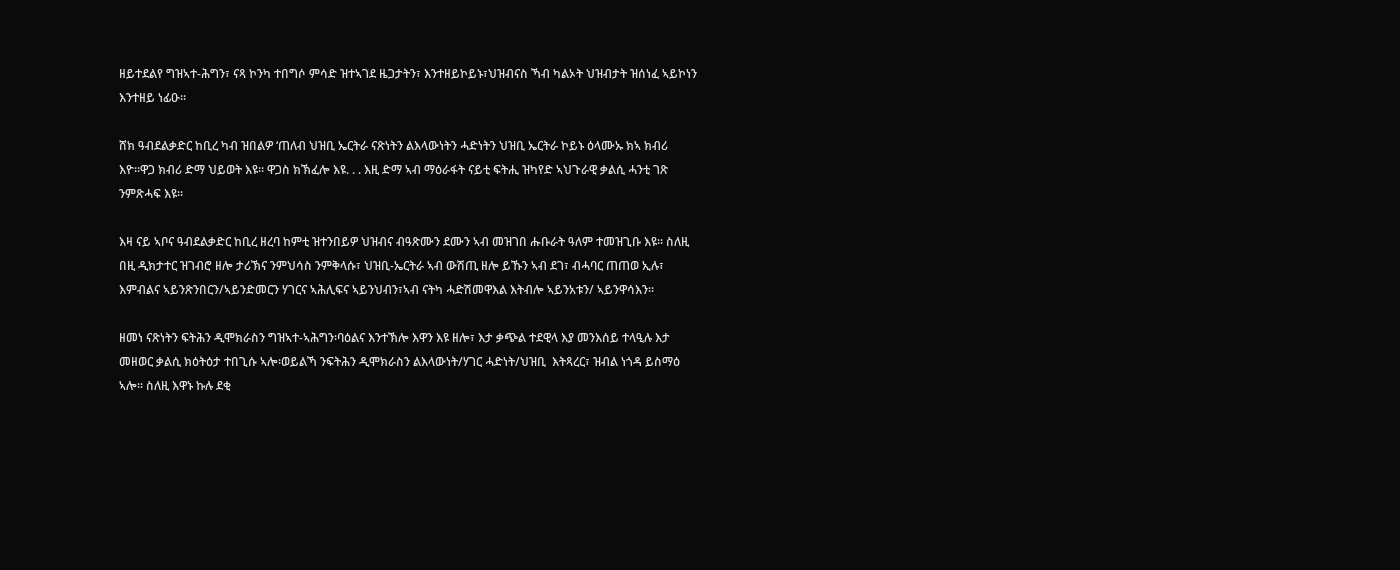ዘይተደልየ ግዝኣተ-ሕግን፣ ናጻ ኮንካ ተበግሶ ምሳድ ዝተኣገደ ዜጋታትን፣ እንተዘይኮይኑ፣ህዝብናስ ኻብ ካልኦት ህዝብታት ዝሰነፈ ኣይኮነን እንተዘይ ነፊዑ።

ሸክ ዓብደልቃድር ከቢረ ካብ ዝበልዎ ‘ጠለብ ህዝቢ ኤርትራ ናጽነትን ልእላውነትን ሓድነትን ህዝቢ ኤርትራ ኮይኑ ዕላሙኡ ክኣ ክብሪ እዮ።ዋጋ ክብሪ ድማ ህይወት እዩ። ዋጋስ ክኽፈሎ እዩ. . . እዚ ድማ ኣብ ማዕራፋት ናይቲ ፍትሒ ዝካየድ ኣህጉራዊ ቃልሲ ሓንቲ ገጽ ንምጽሓፍ እዩ።

እዛ ናይ ኣቦና ዓብደልቃድር ከቢረ ዘረባ ከምቲ ዝተንበይዎ ህዝብና ብዓጽሙን ደሙን ኣብ መዝገበ ሑቡራት ዓለም ተመዝጊቡ እዩ። ስለዚ በዚ ዲክታተር ዝገብሮ ዘሎ ታሪኽና ንምህሳስ ንምቅላሱ፣ ህዝቢ-ኤርትራ ኣብ ውሽጢ ዘሎ ይኹን ኣብ ደገ፣ ብሓባር ጠጠወ ኢሉ፣ እምብልና ኣይንጽንበርን/ኣይንድመርን ሃገርና ኣሕሊፍና ኣይንህብን፣ኣብ ናትካ ሓድሽመዋእል እትብሎ ኣይንአቱን/ ኣይንዋሳእን፡፡

ዘመነ ናጽነትን ፍትሕን ዲሞክራስን ግዝኣተ-ኣሕግን፡ባዕልና እንተኽሎ እዋን እዩ ዘሎ፣ እታ ቃጭል ተደዊላ እያ መንእሰይ ተላዒሉ እታ መዘወር ቃልሲ ክዕትዕታ ተበጊሱ ኣሎ፡ወይልኻ ንፍትሕን ዲሞክራስን ልእላውነት/ሃገር ሓድነት/ህዝቢ  እትጻረር፣ ዝብል ነጎዳ ይስማዕ ኣሎ። ስለዚ እዋኑ ኩሉ ደቂ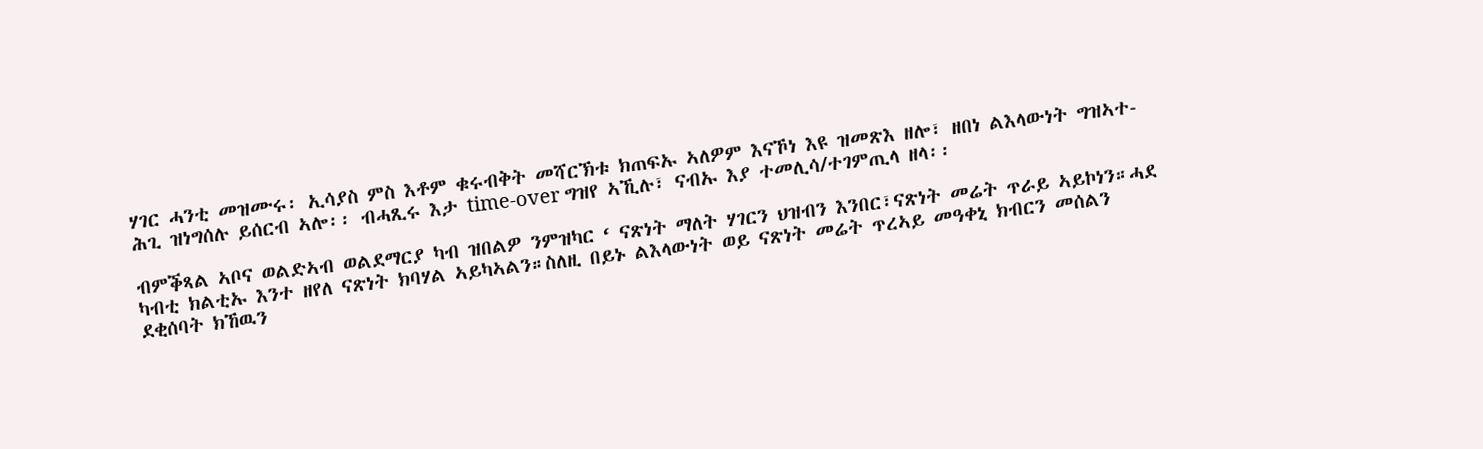ሃገር ሓንቲ መዝሙሩ፡ ኢሳያስ ምስ እቶም ቁሩብቅት መሻርኽቱ ክጠፍኡ ኣለዎም እናኾነ እዩ ዝመጽእ ዘሎ፣ ዘበነ ልእላውነት ግዝኣተ-ሕጊ ዝነግሰሉ ይሰርብ ኣሎ፡፡ ብሓጺሩ እታ time-over ግዝየ ኣኺሉ፣ ናብኡ እያ ተመሊሳ/ተገምጢላ ዘላ፡፡

ብምቕጻል ኣቦና ወልድኣብ ወልደማርያ ካብ ዝበልዎ ንምዝካር ‘ ናጽነት ማለት ሃገርን ህዝብን እንበር፣ናጽነት መሬት ጥራይ ኣይኮነን።ሓደ ካብቲ ክልቲኡ እንተ ዘየለ ናጽነት ክባሃል ኣይካኣልን።ስለዚ በይኑ ልእላውነት ወይ ናጽነት መሬት ጥረኣይ መዓቀኒ ክብርን መሰልን ደቂሰባት ክኸዉን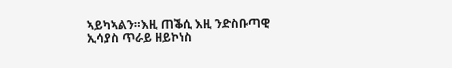ኣይካኣልን።እዚ ጠቕሲ እዚ ንድስቡጣዊ ኢሳያስ ጥራይ ዘይኮነስ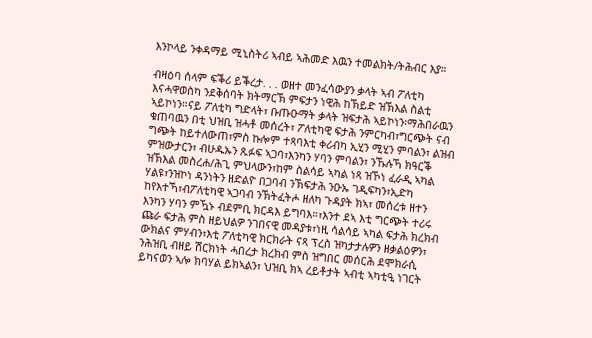እንኮላይ ንቀዳማይ ሚኒስትሪ ኣብይ ኣሕመድ እዉን ተመልክት/ትሕብር እያ።

ብዛዕባ ሰላም ፍቕሪ ይቕረታ. . . ወዘተ መንፈሳውያን ቃላት ኣብ ፖለቲካ እናሓዋወስካ ንደቅሰባት ክትማርኽ ምፍታን ነዊሕ ከኽይድ ዝኽእል ስልቲ ኣይኮነን።ናይ ፖለቲካ ግድላት፣ ቡጡዑማት ቃላት ዝፍታሕ ኣይኮነን፡ማሕበራዉን ቁጠባዉን በቲ ህዝቢ ዝሓቶ መሰረት፣ ፖለቲካዊ ፍታሕ ንምርካብ፣ግርጭት ናብ ግጭት ከይተለውጠ፣ምስ ኩሎም ተጻባእቲ ቀሪብካ ኢሂን ሚሂን ምባልን፣ ልዝብ ምዝውታርን፣ ብሁዱኡን ጹፉፍ ኣጋባ፣እንካን ሃባን ምባልን፣ ንኹሉኻ ክዓርቕ ዝኽእል መስረሐ/ሕጊ ምህላውን፣ከም ስልሳይ ኣካል ነጻ ዝኾነ ፈራዲ ኣካል ሃልዩ፣ንዝኮነ ዳንነትን ዘድልዮ በጋባብ ንኽፍታሕ ንዑኡ ገዲፍካን፣ኢድካ ከየእተኻ፣ብፖለቲካዊ ኣጋባብ ንኽትፈትሖ ዘለካ ጉዳያት ክኣ፣ መሰረቱ ዘተን እንካን ሃባን ምዃኑ ብደምቢ ክርዳእ ይግባእ።፣እንተ ደኣ እቲ ግርጭት ተሪሩ ጩራ ፍታሕ ምስ ዘይህልዎ ንገበናዊ መዳያቱ፣ነዚ ሳልሳይ ኣካል ፍታሕ ክረክብ ውክልና ምሃብን፣እቲ ፖለቲካዊ ክርክራት ናጻ ፕረስ ዝካታታሉዎን ዘቃልዕዎን፣ ንሕዝቢ ብዘይ ሽርክነት ሓበረታ ክረክብ ምስ ዝግበር መሰርሕ ደሞክራሲ ይካናወን ኣሎ ክባሃል ይክኣልን፣ ህዝቢ ክኣ ረይቶታት ኣብቲ ኣካቲዒ ነገርት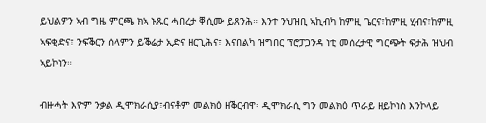ይህልዎን ኣብ ግዜ ምርጫ ክኣ ኑጹር ሓበረታ ቐሲሙ ይጸንሕ። እንተ ንህዝቢ ኣኪብካ ከምዚ ጌርና፣ከምዚ ሂብና፣ከምዚ ኣፍቂድና፣ ንፍቕርን ሰላምን ይቕሬታ ኢድና ዘርጊሕና፣ እናበልካ ዝግበር ፕሮፓጋንዳ ነቲ መሰረታዊ ግርጭት ፍታሕ ዝህብ ኣይኮነን።

ብዙሓት እዮም ንቃል ዲሞክራሲያ፣ብናቶም መልክዕ ዘቕርብዋ፡ ዲሞክራሲ ግን መልክዕ ጥራይ ዘይኮነስ እንኮላይ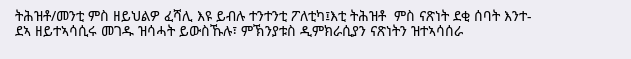ትሕዝቶ/መንቲ ምስ ዘይህልዎ ፈሻሊ እዩ ይብሉ ተንተንቲ ፖለቲካ፤እቲ ትሕዝቶ  ምስ ናጽነት ደቂ ሰባት እንተ-ደኣ ዘይተኣሳሲሩ መገዱ ዝሳሓት ይውስኹሉ፣ ምኽንያቱስ ዲምክራሲያን ናጽነትን ዝተኣሳሰራ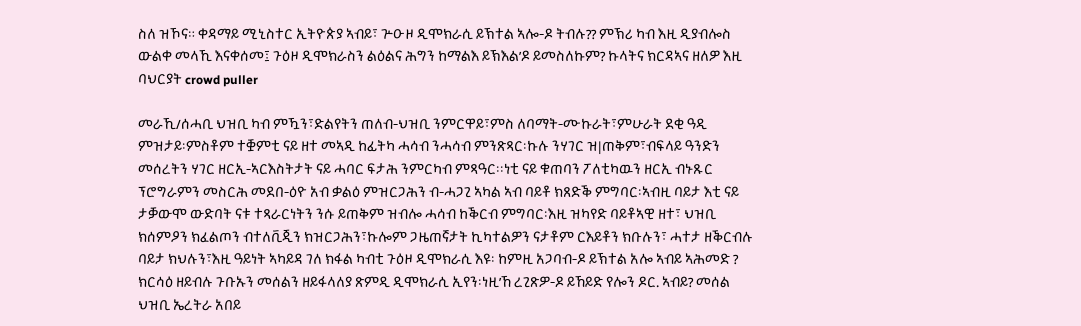ስለ ዝኾና። ቀዳማይ ሚኒስተር ኢትዮጵያ ኣብይ፣ ጕዑዞ ዲሞክራሲ ይኽተል ኣሎ-ዶ ትብሉ?? ምኽሪ ካብ እዚ ዲያብሎስ ውልቀ መላኺ እናቀሰመ፤ ጉዕዞ ዲሞክራስን ልዕልና ሕግን ከማልእ ይኽእል’ዶ ይመስለኩም? ኩላትና ክርዳኣና ዘለዎ እዚ ባህርያት crowd puller

መራኺ/ሰሓቢ ህዝቢ ካብ ምዃን፣ድልየትን ጠለብ-ህዝቢ ንምርዋይ፣ምስ ለባማት-ሙኩራት፣ምሁራት ደቂ ዓዲ ምዝታይ፡ምስቶም ተቛምቲ ናይ ዘተ መኣዲ ከፊትካ ሓሳብ ንሓሳብ ምንጽጻር፡ኩሉ ንሃገር ዝ|ጠቅም፣ብፍላይ ዓንድን መሰረትን ሃገር ዘርኢ-ኣርእስትታት ናይ ሓባር ፍታሕ ንምርካብ ምጻዓር፡፡ነቲ ናይ ቁጠባን ፖለቲካዉን ዘርኢ ብኑጹር ፕሮግራምን መስርሕ መደበ-ዕዮ አብ ቃልዕ ምዝርጋሕን ብ-ሓጋጊ ኣካል ኣብ ባይቶ ክጸድቕ ምግባር፡ኣብዚ ባይታ እቲ ናይ ታቓውሞ ውድባት ናቱ ተጻራርነትን ንሱ ይጠቅም ዝብሎ ሓሳብ ከቕርብ ምግባር፡እዚ ዝካየድ ባይቶኣዊ ዘተ፣ ህዝቢ ክሰምዖን ክፈልጦን ብተለቪጂን ክዝርጋሕን፣ኩሎም ጋዜጠኛታት ኪካተልዎን ናታቶም ርእይቶን ክቡሉን፣ ሓተታ ዘቕርብሉ ባይታ ክህሉን፣እዚ ዓይነት ኣካይዳ ገለ ክፋል ካብቲ ጉዕዞ ዲሞክራሲ እዩ፡ ከምዚ አጋባብ-ዶ ይኽተል አሎ ኣብይ ኣሕመድ ? ክርሳዕ ዘይብሉ ጉቡኡን መሰልን ዘይፋላለያ ጽምዲ ዲሞክራሲ ኢየን፡ነዚ’ኸ ረጊጽዎ-ዶ ይኸይድ የሎን ዶር. ኣብይ? መሰል ህዝቢ ኤረትራ አበይ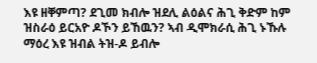እዩ ዘቐምጣ? ደጊመ ክብሎ ዝደሊ ልዕልና ሕጊ ቅድም ከም ዝስራዕ ይርአዮ ዶኾን ይኸዉን? ኣብ ዲሞክራሲ ሕጊ ኑኹሉ ማዕረ እዩ ዝብል ትዝ-ዶ ይብሎ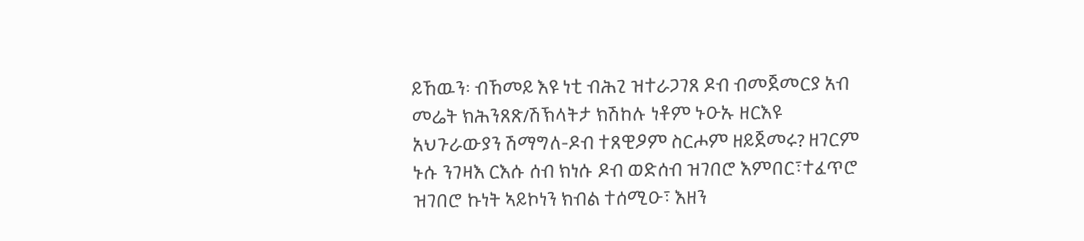ይኸዉን፡ ብኸመይ እዩ ነቲ ብሕጊ ዝተራጋገጸ ዶብ ብመጀመርያ አብ መሬት ክሕንጸጽ/ሽኽላትታ ክሽከሉ ነቶም ኑዑኡ ዘርእዩ አህጉራውያን ሽማግለ-ዶብ ተጸዊዖም ስርሖም ዘይጀመሩ? ዘገርም ኑሱ ንገዛእ ርእሱ ሰብ ክነሱ ዶብ ወድሰብ ዝገበሮ እምበር፣ተፈጥሮ ዝገበሮ ኩነት ኣይኮነን ክብል ተሰሚዑ፣ እዘን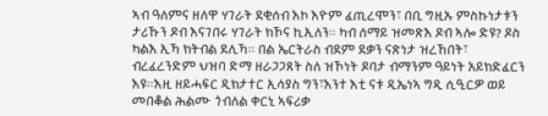ኣብ ዓለምና ዘለዋ ሃገራት ደቂሰብ እኮ እዮም ፈጢረሞን፣ በቢ ግዚኡ ምስኩነታቱን ታሪኹን ዶብ እናገበሩ ሃገራት ክኾና ኪኢለን። ካብ ሰማይ ዝመጽእ ዶብ ኣሎ ድዩ? ዶስ ካልእ ኢኻ ክትብል ደሊኻ። በል ኤርትራስ ብደም ደቃን ናጽነታ ዝረኸበት፣ ብረፈረንድም ህዝባ ድማ ዘራጋጋጸት ስለ ዝኾነት ዶባታ ብማንም ዓይነት አይክድፈርን እዩ።እዚ ዘይሓፍር ዲክታተር ኢሳያስ ግን፣እንተ እቲ ናቱ ዲኤነኣ ግዲ ሲዒርዎ ወይ መበቆል ሕልሙ ጎብለል ቀርኒ ኣፍሪቃ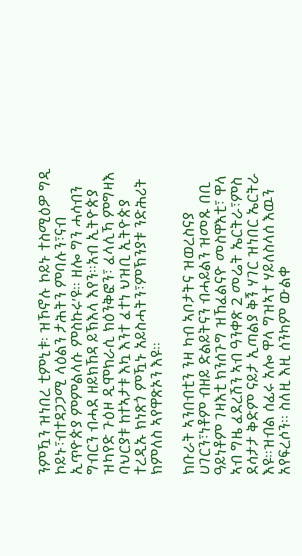ንምዃን ዝነበረ ቲምኒቱ፡ ዝኾኖሉ ኮይኑ ተስሚዕዎ ግዲ ኮይኑ፣ብተዳጋጋሚ ላዕልን ታሕትን ምባሉን፣ናብ ኢጥዮጵያ ምምልላሱ ምስኩሩ’ዩ። ዘሎ ግን ሓሳብን ግብርን ብሓደ ዘይክኸዳ ይኽእላ እየን።አብ ኢትዮጵያ ዝካየድ ጉዕዞ ዲሞክራሲ ክዕንቅፎን፣ ፈላሊኻ ምግዛእ ባህርያቱ ከተኣታቱ እኳ እንተ ፈተነ ህዝቢ ኢትዮጵያ ተረዲኡ ክነጽጎ ምዃኑ አይስሓትን፣ምኽንያቱ ንድሕሪት ክምለስ ኣየዋጽኦን እዩ።

ክቡራት ኣንበብቲን ንዛ ካብ ኣቦታትና ዝወረስናያ ሀገርን፣ነቶም ብዘይ ድልይትናን ብሓይልን ዝመጹ በቢ ዓይነቶም ገዛእቲ ክንሰጉግ ዝኸፈልናዮ መስዋእቲ፣ ዋላ ኣብ ግዜ ፈደረሽን ኣብ ዓንቀጽ 2 መሬት ኤርትራ፣ምስ ደሳታታ ቅድም ናይታ ኢጣልያ ቅኝ ሃገር ዝነበር ኤርትራ እዩ።ዝብል ሰፊሩ አሎ ዋላ ግዝኣተ ሃይለስላሰ እዉን አየፍረሶን፡፡ ስለዚ እዚ ሰንካም ውልቀ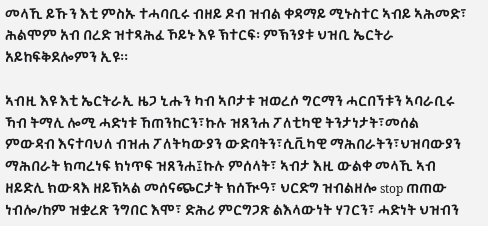መላኺ ይኹን እቲ ምስኡ ተሓባቢሩ ብዘይ ዶብ ዝብል ቀዳማይ ሚኑስተር ኣብይ ኣሕመድ፣ ሕልሞም አብ በረድ ዝተጻሕፈ ኾይኑ እዩ ኽተርፍ፡ ምኽንያቱ ህዝቢ ኤርትራ አይከፍቅደሎምን ኢዩ፡፡

ኣብዚ እዩ እቲ ኤርትራኢ ዜጋ ኒሑን ካብ ኣቦታቱ ዝወረሶ ግርማን ሓርበኘቱን ኣባራቢሩ ኻብ ትማሊ ሎሚ ሓድነቱ ኸጠንከርን፣ኩሉ ዝጸንሐ ፖለቲካዊ ትንታነታት፣መሰል ምውዳብ እናተባህለ ብዝሐ ፖለትካውያን ውድባትን፣ሲቪካዊ ማሕበራትን፣ህዝባውያን ማሕበራት ክጣረነፍ ክነጥፍ ዝጸንሐ፤ኩሉ ምሰላት፣ ኣብታ እዚ ውልቀ መላኺ ኣብ ዘይድሊ ክውጻእ ዘይኽኣል መሰናጭርታት ክሰዂዓ፣ ህርድግ ዝብልዘሎ stop ጠጠው ነብሎ/ከም ዝቋረጽ ንግበር እሞ፣ ድሕሪ ምርግጋጽ ልእላውነት ሃገርን፣ ሓድነት ህዝብን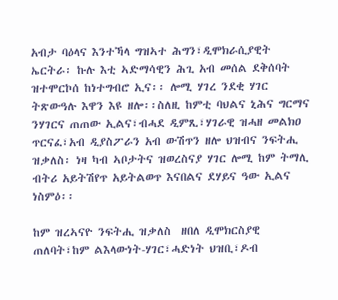አብታ ባዕላና እንተኻላ ግዝኣተ ሕግን፣ዲሞክራሲያዊት ኤርትራ፡ ኩሉ እቲ ኣድማሳዊን ሕጊ አብ መሰል ደቅሰባት ዝተሞርኮሰ ከነተግብሮ ኢና፡፡ ሎሚ ሃገረ ንደቂ ሃገር ትጽውዓሉ እዋን እዩ ዘሎ፡፡ስለዚ ከምቲ ባህልና ኒሕና ግርማና ንሃገርና ጠጠው ኢልና፣ብሓደ ዲምጺ፣ሃገራዊ ዝሓዘ መልክዐ ጥርናፈ፣አብ ዲያስፖራን አብ ውሽጥን ዘሎ ህዝብና ንፍትሒ ዝቃለስ፡ ነዛ ካብ ኣቦታትና ዝወረስናያ ሃገር ሎሚ ከም ትማሊ ብትሪ አይትሽየጥ አይትልወጥ እናበልና ደሃይና ዓው ኢልና ነስምዕ፡፡

ከም ዝረኣናዮ ንፍትሒ ዝቃለስ  ዘበለ ዲሞክርስያዊ ጠለባት፣ከም ልእላውነት-ሃገር፣ሓድነት ህዝቢ፣ዶብ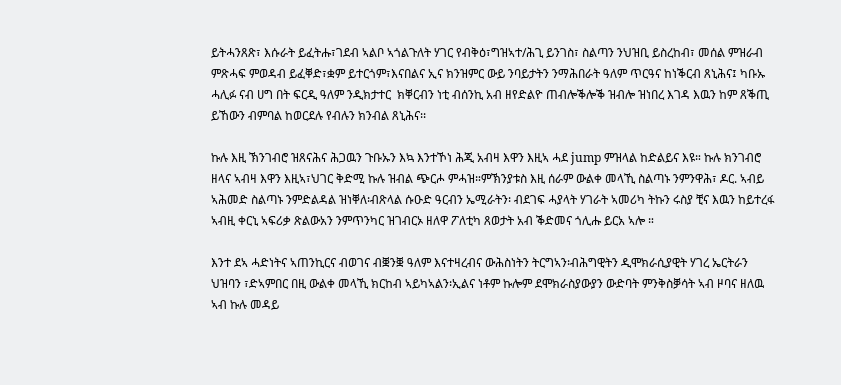ይትሓንጸጽ፣ እሱራት ይፈትሑ፣ገደብ ኣልቦ ኣጎልጉለት ሃገር የብቅዕ፣ግዝኣተ/ሕጊ ይንገስ፣ ስልጣን ንህዝቢ ይስረከብ፣ መሰል ምዝራብ ምጽሓፍ ምወዳብ ይፈቐድ፣ቋም ይተርጎም፣እናበልና ኢና ክንዝምር ውይ ንባይታትን ንማሕበራት ዓለም ጥርዓና ከነቕርብ ጸኒሕና፤ ካቡኡ ሓሊፉ ናብ ሀግ በት ፍርዲ ዓለም ንዲክታተር  ክቐርብን ነቲ ብሰንኪ አብ ዘየድልዮ ጠብሎቕሎቕ ዝብሎ ዝነበረ እገዳ እዉን ከም ጸቕጢ ይኸውን ብምባል ከወርደሉ የብሉን ክንብል ጸኒሕና፡፡

ኩሉ እዚ ኽንገብሮ ዝጸናሕና ሕጋዉን ጉቡኡን እኳ እንተኾነ ሕጂ አብዛ እዋን እዚኣ ሓደ jump ምዝላል ከድልይና እዩ። ኩሉ ክንገብሮ ዘላና ኣብዛ እዋን እዚኣ፣ህገር ቅድሚ ኩሉ ዝብል ጭርሖ ምሓዝ።ምኽንያቱስ እዚ ሰራም ውልቀ መላኺ ስልጣኑ ንምንዋሕ፣ ዶር. ኣብይ ኣሕመድ ስልጣኑ ንምድልዳል ዝነቐለ፡ብጽላል ሱዑድ ዓርብን ኤሚራትን፡ ብደገፍ ሓያላት ሃገራት ኣመሪካ ትኩን ሩስያ ቺና እዉን ከይተረፋ ኣብዚ ቀርኒ ኣፍሪቃ ጽልውአን ንምጥንካር ዝገብርኦ ዘለዋ ፖለቲካ ጸወታት አብ ቕድመና ጎሊሑ ይርአ ኣሎ ።

እንተ ደኣ ሓድነትና ኣጠንኪርና ብወገና ብቛንቛ ዓለም እናተዛረብና ውሕስነትን ትርግኣን፡ብሕግዊትን ዲሞክራሲያዊት ሃገረ ኤርትራን ህዝባን ፣ድኣምበር በዚ ውልቀ መላኺ ክርከብ ኣይካኣልን፡ኢልና ነቶም ኩሎም ደሞክራስያውያን ውድባት ምንቅስቓሳት ኣብ ዞባና ዘለዉ ኣብ ኩሉ መዳይ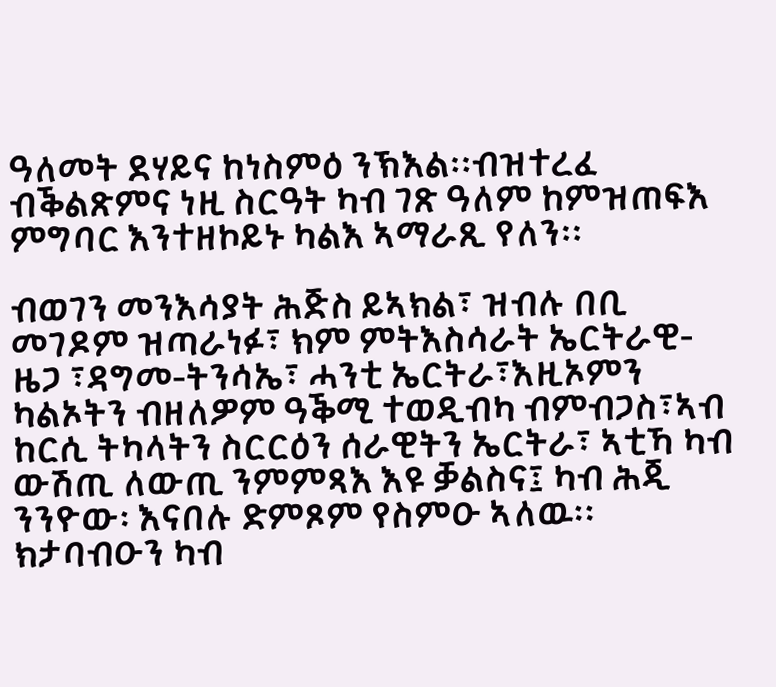ዓለመት ደሃይና ከነስምዕ ንኽእል፡፡ብዝተረፈ ብቕልጽምና ነዚ ስርዓት ካብ ገጽ ዓለም ከምዝጠፍእ  ምግባር እንተዘኮይኑ ካልእ ኣማራጺ የለን፡፡

ብወገን መንእሳያት ሕጅስ ይኣክል፣ ዝብሉ በቢ መገዶም ዝጣራነፉ፣ ክም ምትእስሳራት ኤርትራዊ-ዜጋ ፣ዳግመ-ትንሳኤ፣ ሓንቲ ኤርትራ፣እዚኦምን ካልኦትን ብዘለዎም ዓቕሚ ተወዲብካ ብምብጋስ፣ኣብ ከርሲ ትካላትን ስርርዕን ሰራዊትን ኤርትራ፣ ኣቲኻ ካብ ውሽጢ ለውጢ ንምምጻእ እዩ ቓልስና፤ ካብ ሕጂ ንንዮው፡ እናበሉ ድምጾም የስምዑ ኣለዉ፡፡ ክታባብዑን ካብ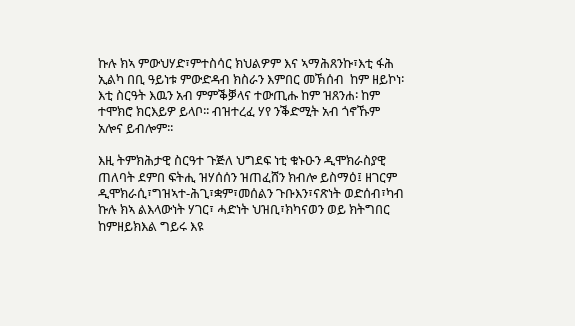ኩሉ ክኣ ምውህሃድ፣ምተስሳር ክህልዎም እና ኣማሕጸንኩ፣እቲ ፋሕ ኢልካ በቢ ዓይነቱ ምውድዳብ ክስራን እምበር መኽሰብ  ከም ዘይኮነ፡ እቲ ስርዓት እዉን አብ ምምቕቓላና ተውጢሑ ከም ዝጸንሐ፡ ከም ተሞክሮ ክርእይዎ ይላቦ፡፡ ብዝተረፈ ሃየ ንቕድሚት አብ ጎኖኹም አሎና ይብሎም፡፡

እዚ ትምክሕታዊ ስርዓተ ጉጅለ ህግደፍ ነቲ ቁኑዑን ዲሞክራስያዊ ጠለባት ደምበ ፍትሒ ዝሃሰሰን ዝጠፈሸን ክብሎ ይስማዕ፤ ዘገርም ዲሞክራሲ፣ግዝኣተ-ሕጊ፣ቋም፣መሰልን ጉቡእን፣ናጽነት ወድሰብ፣ካብ ኩሉ ክኣ ልእላውነት ሃገር፣ ሓድነት ህዝቢ፣ክካናወን ወይ ክትግበር ከምዘይክእል ግይሩ እዩ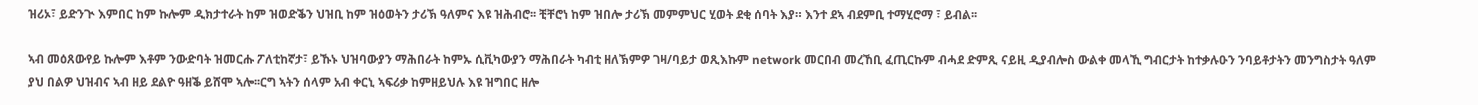ዝሪኦ፣ ይድንጒ እምበር ከም ኩሎም ዲክታተራት ከም ዝወድቕን ህዝቢ ከም ዝዕወትን ታሪኽ ዓለምና እዩ ዝሕብሮ፡፡ ቺቸሮነ ከም ዝበሎ ታሪኽ መምምህር ሂወት ደቂ ሰባት እያ። እንተ ደኣ ብደምቢ ተማሂሮማ ፣ ይብል፡፡

ኣብ መዕጸውየይ ኩሎም እቶም ንውድባት ዝመርሑ ፖለቲከኛታ፣ ይኹኑ ህዝባውያን ማሕበራት ከምኡ ሲቪካውያን ማሕበራት ካብቲ ዘለኽምዎ ገዛ/ባይታ ወጺእኩም network መርበብ መረኸቢ ፈጢርኩም ብሓደ ድምጺ ናይዚ ዲያብሎስ ውልቀ መላኺ ግብርታት ከተቃሉዑን ንባይቶታትን መንግስታት ዓለም ያህ በልዎ ህዝብና ኣብ ዘይ ደልዮ ዓዘቕ ይሸሞ ኣሎ፡፡ርግ ኣትን ሰላም አብ ቀርኒ ኣፍሪቃ ከምዘይህሉ እዩ ዝግበር ዘሎ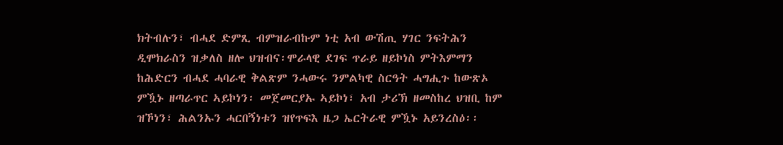ክትብሉን፣ ብሓደ ድምጺ ብምዝራብኩም ነቲ አብ ውሽጢ ሃገር ንፍትሕን ዲሞክራስን ዝቃለስ ዘሎ ህዝብና፡ሞራላዊ ደገፍ ጥራይ ዘይኮነስ ምትእምማን ከሕድርን ብሓደ ሓባራዊ ቅልጽም ንሓውሩ ንምልካዊ ስርዓት ሓግሒጉ ከውጽኦ ምዃኑ ዘጣራጥር ኣይኮነን፡ መጀመርያኡ ኣይኮነ፣ አብ ታሪኽ ዘመስከረ ህዝቢ ከም ዝኾነን፣ ሕልንኡን ሓርበኝነቱን ዝየጥፍእ ዜጋ ኤርትራዊ ምዃኑ አይንረስዕ፡፡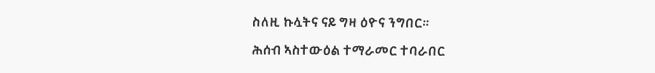ስለዚ ኩሏትና ናይ ግዛ ዕዮና ንግበር።

ሕሰብ ኣስተውዕል ተማራመር ተባራበር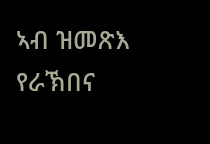ኣብ ዝመጽእ የራኽበና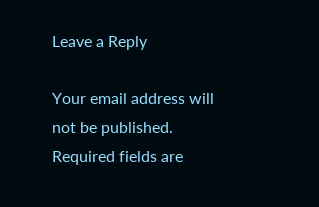Leave a Reply

Your email address will not be published. Required fields are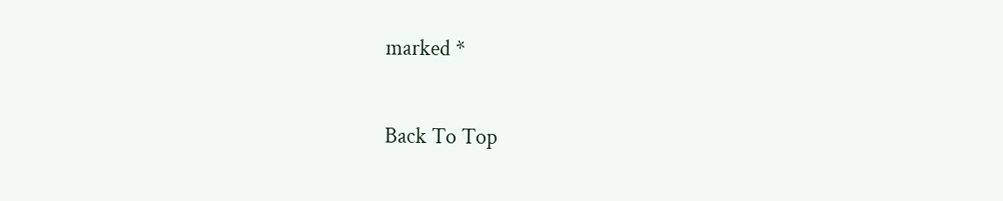marked *

Back To Top